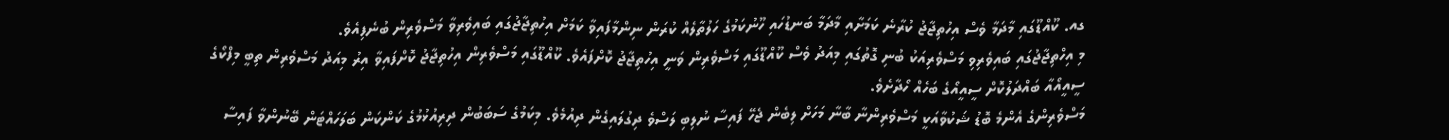ގއ. ކޫއްޑޫގައި މާދަމާ ވެސް އިހުތިޖާޖު ކުރާނެ ކަމަށާއި މާދަމާ ބަނޑުހައި ހޫނުކަމުގެ ހަލުތާލެއް ކުރަން ނިންމާފައިވާ ކަމަށް އިހުތިޖާޖުގައި ބައިވެރިވާ މަސްވެރިން ބުނެފިއެވެ.
މި އިހްތިޖާޖުގައި ބައިވެރިވި މަސްވެރިއަކު ބުނި ގޮތުގައި މިއަދު ވެސް ކޫއްޑޫގައި މަސްވެރިން ވަނީ އިހުތިޖާޖު ކޮށްފައެވެ. ކޫއްޑޫގައި މަސްވެރިން އިހުތިޖާޖު ކޮށްފައިވާ އިރު މިއަދު މަސްވެރިން ތިބީ މިފްކޯގެ ސީއީއޯއާ ބައްދަލުކޮށް ސީއީއޯގެ ބަހެއް ހޯދާށެވެ.
މަސްވެރިންގެ އެންމެ ބޮޑު ޝަކުވާއަކީ މަސްވެރިންނާ ބާނާ މަހަށް ލިބެން ޖެހޭ ފައިސާ ނުލިބި ލަސްވެ ދިގުލައިގެން ދިއުމެވެ. މިކަމުގެ ސަބަބުން ދިރިއުޅުމުގެ ކަންކަން ބަލަހައްޓަން ބޭނުންވާ ފައިސާ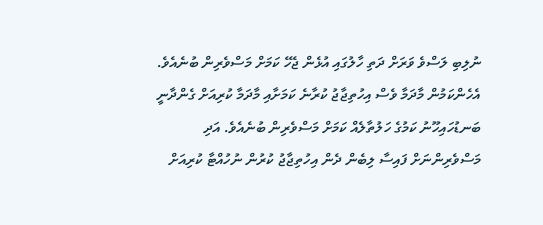ނުލިބި ލަސްވެ ވަރަށް ދަތި ހާލުގައި އުޅެން ޖެހޭ ކަމަށް މަސްވެރިން ބުނެއެވެ.
އެހެންކަމުން މާދަމާ ވެސް އިހުތިޖާޖު ކުރާނެ ކަމަށާއި މާދަމާ ކުރިއަށް ގެންދާނީ ބަނޑުހައިހޫނު ކަމުގެ ހަލުތާލެއް ކަމަށް މަސްވެރިން ބުނެއެވެ. އަދި މަސްވެރިންނަށް ފައިސާ ލިބެން ދެން އިހުތިޖާޖު ކުރުން ނުހުއްޓާ ކުރިއަށް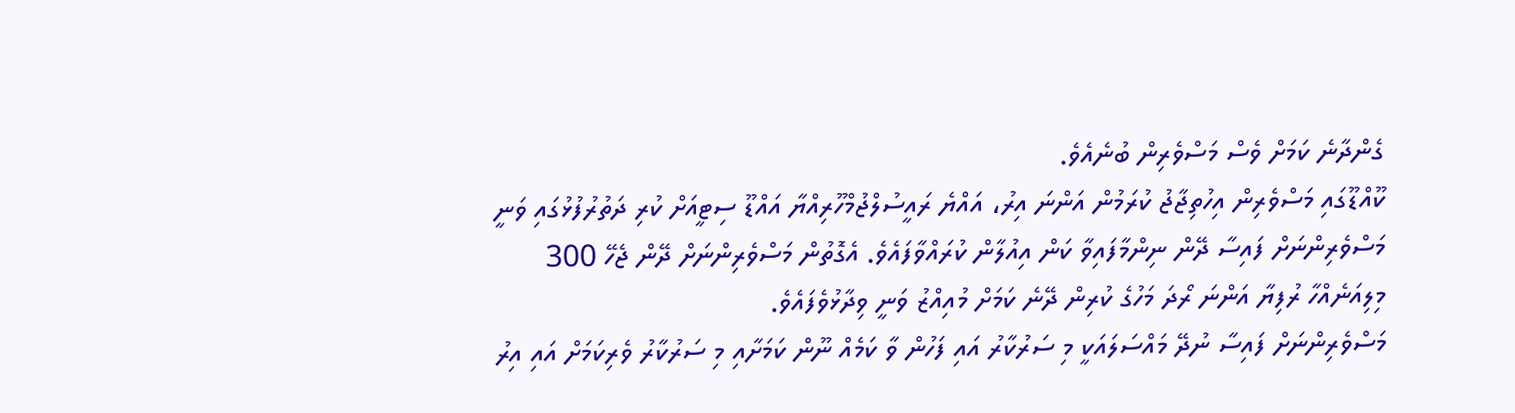ގެންދާނެ ކަމަށް ވެސް މަސްވެރިން ބުނެއެވެ.
ކޫއްޑޫގައި މަސްވެރިން އިހުތިޖާޖު ކުރަމުން އަންނަ އިރު، އައްޔެ ރައީސުލްޖުމްހޫރިއްޔާ އައްޑޫ ސިޓީއަށް ކުރި ދަތުރުފުޅުގައި ވަނީ މަސްވެރިންނަށް ފައިސާ ދޭން ނިންމާފައިވާ ކަން އިއުލާން ކުރައްވާފައެވެ. އެގޮތުން މަސްވެރިންނަށް ދޭން ޖެހޭ 300 މިލިއަނެއްހާ ރުފިޔާ އަންނަ ރޯދަ މަހުގެ ކުރިން ދޭނެ ކަމަށް މުއިއްޒު ވަނީ ވިދާޅުވެފައެވެ.
މަސްވެރިންނަށް ފައިސާ ނުދޭ މައްސަލައަކީ މި ސަރުކާރު އައި ފަހުން ވާ ކަމެއް ނޫން ކަމަށާއި މި ސަރުކާރު ވެރިކަމަށް އައި އިރު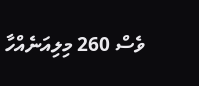ވެސް 260 މިލިއަނެއްހާ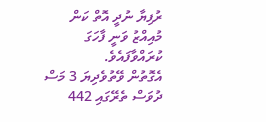ރުފިޔާ ނުދީ އޮތް ކަން މުއިއްޒު ވަނީ ފާހަގަ ކުރައްވާފައެވެ.
އެގޮތުން ވޭތުވެދިޔަ 3 މަސް ދުވަސް ތެރޭގައި 442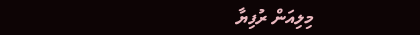މިލިއަން ރުފިޔާ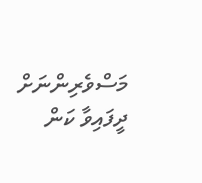މަސްވެރިންނަށް ދީފައިވާ ކަން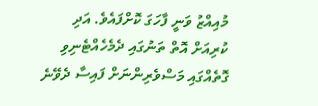މުއިއްޒު ވަނީ ފާހަގަ ކޮށްފައެވެ. އަދި ކުރިއަށް އޮތް ތަނުގައި ދެމެހެއްޓެނިވި ގޮތެއްގައި މަސްވެރިންނަށް ފައިސާ ދެވޭނެ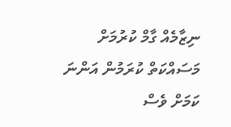ނިޒާމެއް ގާމް ކުރުމަށް މަސައްކަތް ކުރަމުން އަންނަ ކަމަށް ވެސް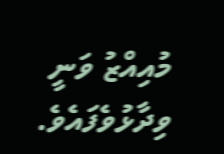މުއިއްޒު ވަނީ ވިދާޅުވެފައެވެ.